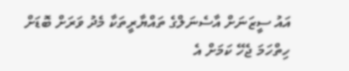އައު ސީޒަނަށް އާސެނަލްގެ ތައްޔާރީތަކާ މެދު ވަރަށް ބޮޑަށް ހިތްހަމަ ޖެހޭ ކަމަށް އެ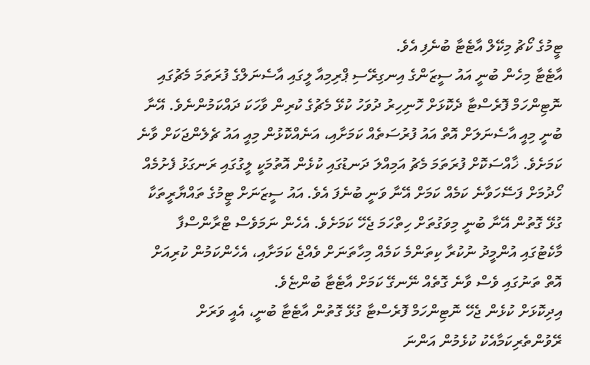ޓީމުގެ ކޯޗު މިކޭލް އާޓެޓާ ބުނެފި އެވެ.
އާޓެޓާ މިހެން ބުނީ އައު ސީޒަންގެ އިނގިރޭސި ޕްރިމިއާ ލީގައި އާސެނަލްގެ ފުރަތަމަ މެޗުގައި ނޮޓިންހަމް ފޮރެސްޓާ ދެކޮޅަށް ހޮނިހިރު ދުވަހު ކުޅޭ މެޗުގެ ކުރިން ވާހަކަ ދައްކަމުންނެވެ. އޭނާ ބުނީ މިއީ އާސެނަލަށް އޮތް އައު ފުރުސަތެއް ކަމަށާއި، އަނެއްކޮޅުން މިއީ އައު ޗެލެންޖަކަށް ވާނެ ކަމަށެވެ. ޚާއްސަކޮށް ފުރަތަމަ މެޗު އަމިއްލަ ދަނޑުގައި ކުޅެން އޮތުމަކީ ލީގުގައި ރަނގަޅު ފެށުމެއް ހޯދުމަށް ފަސޭހަވާނެ ކަމެއް ކަމަށް އޭނާ ވަނީ ބުނެފަ އެވެ. އައު ސީޒަނަށް ޓީމުގެ ތައްޔާރީތަކާ ގުޅޭ ގޮތުން އޭނާ ބުނީ މިވަގުތަށް ހިތްހަމަ ޖެހޭ ކަމަށެވެ. އެހެން ނަމަވެސް ޓްރާންސްފާ މާކެޓުގައި އުންމީދު ނުކުރާ ކިތަންމެ ކަމެއް މިހާތަނަށް ވެއްޖެ ކަމަށާއި، އެހެންކަމުން ކުރިއަށް އޮތް ތަނުގައި ވެސް ވާނެ ގޮތެއް ނޭނގޭ ކަމަށް އާޓެޓާ ބުންޏެވެ.
އިދިކޮޅަށް ކުޅެން ޖެހޭ ނޮޓިންހަމް ފޮރެސްޓާ ގުޅޭ ގޮތުން އާޓެޓާ ބުނީ، އެއީ ވަރަށް ރޭވުންތެރިކަމާއެކު ކުޅެމުން އަންނަ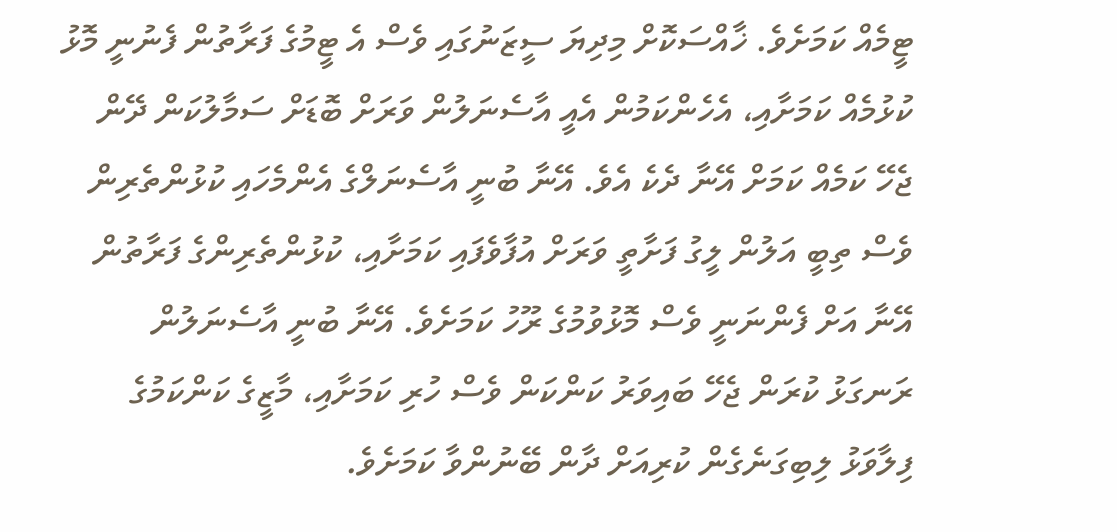ޓީމެއް ކަމަށެވެ. ޚާއްސަކޮށް މިދިޔަ ސީޒަނުގައި ވެސް އެ ޓީމުގެ ފަރާތުން ފެނުނީ މޮޅު ކުޅުމެއް ކަމަށާއި، އެހެންކަމުން އެއީ އާސެނަލުން ވަރަށް ބޮޑަށް ސަމާލުކަން ދޭން ޖެހޭ ކަމެއް ކަމަށް އޭނާ ދެކެ އެވެ. އޭނާ ބުނީ އާސެނަލްގެ އެންމެހައި ކުޅުންތެރިން ވެސް ތިބީ އަލުން ލީގު ފަށާތީ ވަރަށް އުފާވެފައި ކަމަށާއި، ކުޅުންތެރިންގެ ފަރާތުން އޭނާ އަށް ފެންނަނީ ވެސް މޮޅުވުމުގެ ރޫހު ކަމަށެވެ. އޭނާ ބުނީ އާސެނަލުން ރަނގަޅު ކުރަން ޖެހޭ ބައިވަރު ކަންކަން ވެސް ހުރި ކަމަށާއި، މާޒީގެ ކަންކަމުގެ ފިލާވަޅު ލިބިގަނެގެން ކުރިއަށް ދާން ބޭނުންވާ ކަމަށެވެ.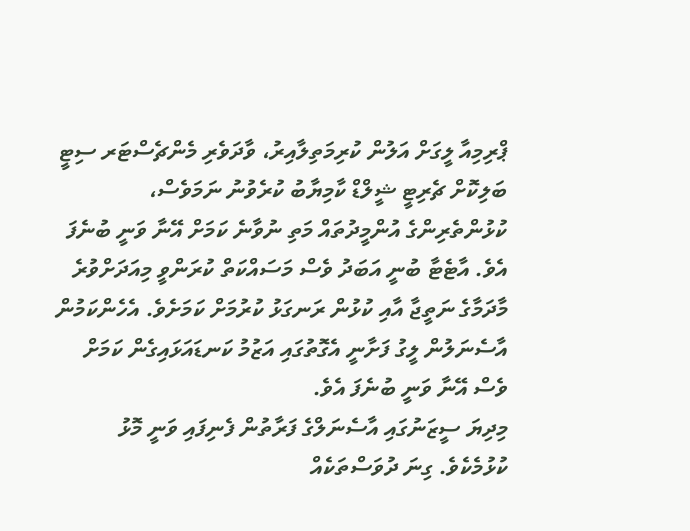ޕްރިމިއާ ލީގަށް އަލުން ކުރިމަތިލާއިރު، ވާދަވެރި މެންޗެސްޓަރ ސިޓީ ބަލިކޮށް ޗެރިޓީ ޝީލްޑް ކާމިޔާބު ކުރެވުނު ނަމަވެސް، ކުޅުންތެރިންގެ އުންމީދުތައް މަތި ނުވާނެ ކަމަށް އޭނާ ވަނީ ބުނެފަ އެވެ. އާޓެޓާ ބުނީ އަބަދު ވެސް މަސައްކަތް ކުރަންވީ މިއަދަށްވުރެ މާދަމާގެ ނަތީޖާ އާއި ކުޅުން ރަނގަޅު ކުރުމަށް ކަމަށެވެ. އެހެންކަމުން އާސެނަލުން ލީގު ފަށާނީ އެގޮތުގައި އަޒުމު ކަނޑައަޅައިގެން ކަމަށް ވެސް އޭނާ ވަނީ ބުނެފަ އެވެ.
މިދިޔަ ސީޒަނުގައި އާސެނަލްގެ ފަރާތުން ފެނިފައި ވަނީ މޮޅު ކުޅުމެކެވެ. ގިނަ ދުވަސްތަކެއް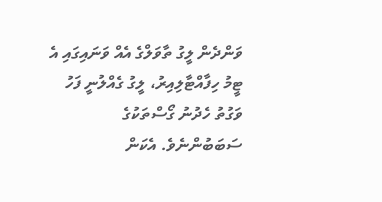ވަންދެން ލީގު ތާވަލްގެ އެއް ވަނައިގައި އެ ޓީމު ހިފާއްޓާލިއިރު، ލީގު ގެއްލުނީ ފަހު ވަގުތު ހެދުނު ގޯސްތަކުގެ ސަބަބުންނެވެ. އެކަން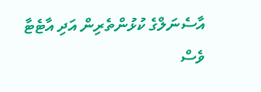އާސެނަލްގެ ކުޅުންތެރިން އަދި އާޓެޓާ ވެސް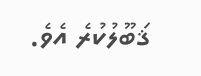ޤަބޫލުކުރެ އެވެ.